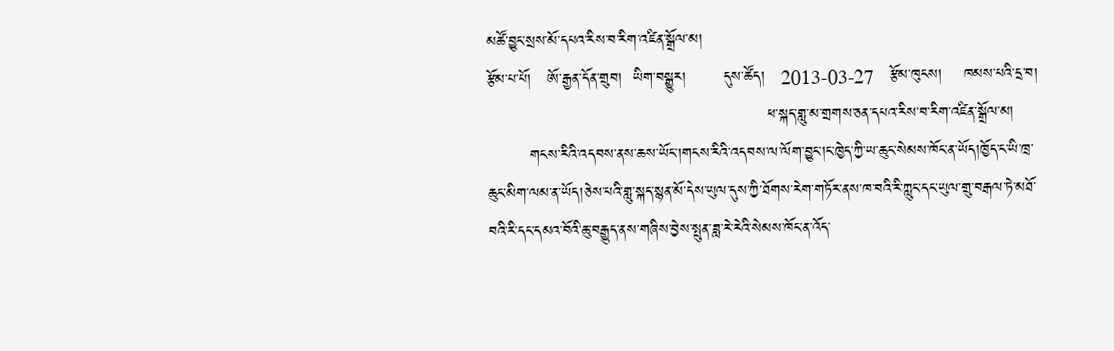མཚོ་བྱུང་སྲས་མོ་དཔའ་རིས་བ་རིག་འཛིན་སྒྲོལ་མ།
རྩོམ་པ་པོ།   ཨོ་རྒྱན་དོན་གྲུབ།  ཡིག་བསྒྱུར།       དུས་ཚོད།   2013-03-27   རྩོམ་ཁུངས།    ཁམས་པའི་དྲ་བ།
                                                     ཕ་སྐད་གླུ་མ་གྲགས་ཅན་དཔའ་རིས་བ་རིག་འཛིན་སྒྲོལ་མ།
        གངས་རིའི་འདབས་ནས་ཆས་ཡོང་།གངས་རིའི་འདབས་ལ་ལོག་བྱུང་།ང་ཁྱེད་ཀྱི་ཡ་ཆུང་སེམས་ཁོང་ན་ཡོད།ཁྱོད་ང་ཡི་ཁྲ་ཆུང་མིག་ལམ་ན་ཡོད།ཅེས་པའི་གླུ་སྐད་སྙན་མོ་དེས་ཡུལ་དུས་ཀྱི་ཐོགས་རེག་གཏོར་ནས་ཁ་བའི་རི་ཀླུང་དང་ཡུལ་གྲུ་བརྒལ་ཏེ་མཐོ་བའི་རི་དང་དམའ་བོའི་ཆུ་བརྒྱུད་ནས་གཞིས་བྱེས་སྤུན་ཟླ་རེ་རེའི་སེམས་ཁོང་ན་འོད་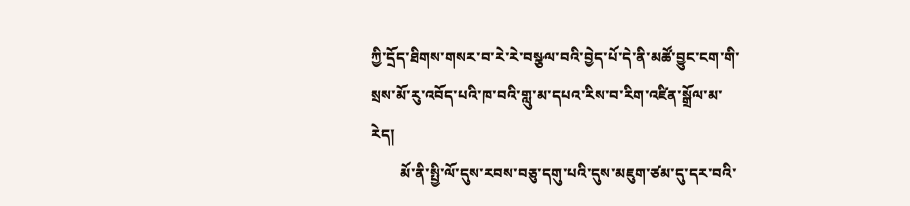ཀྱི་དྲོད་ཐིགས་གསར་བ་རེ་རེ་བསྩལ་བའི་བྱེད་པོ་དེ་ནི་མཚོ་བྱུང་ངག་གི་སྲས་མོ་རུ་འབོད་པའི་ཁ་བའི་གླུ་མ་དཔའ་རིས་བ་རིག་འཛིན་སྒྲོལ་མ་རེད།
        མོ་ནི་སྤྱི་ལོ་དུས་རབས་བཅུ་དགུ་པའི་དུས་མཇུག་ཙམ་དུ་དར་བའི་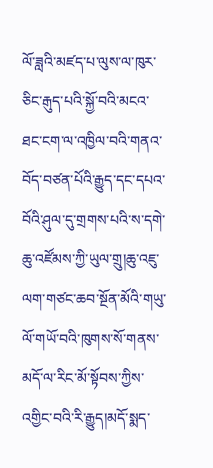ལོ་ཟླའི་མཛད་པ་ལུས་ལ་ཁུར་ཅིང་རྒུད་པའི་སྐྱོ་བའི་མངའ་ཐང་ངག་ལ་འཁྱིལ་བའི་གནའ་བོད་བཙན་པོའི་རྒྱུད་དང་དཔའ་བོའི་ཤུལ་དུ་གྲགས་པའི་ས་དགེ་ཆུ་འཛོམས་ཀྱི་ཡུལ་གྲུ།ཆུ་འཇུ་ལག་གཙང་ཆབ་སྔོན་མོའི་གཡུ་ལོ་གཡོ་བའི་ཁུགས་སོ་གནས་མདོ་ལ་རིང་མོ་སྟོབས་ཀྱིས་འགྱིང་བའི་རི་རྒྱུད།མདོ་སྨད་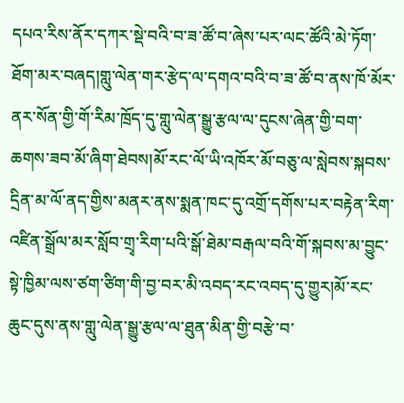དཔའ་རིས་ནོར་དཀར་སྡེ་བའི་བ་ཟ་ཚོ་བ་ཞེས་པར་ལང་ཚོའི་མེ་ཏོག་ཐོག་མར་བཞད།གླུ་ལེན་གར་རྩེད་ལ་དགའ་བའི་བ་ཟ་ཚོ་བ་ནས་ཁོ་མོར་ནར་སོན་གྱི་གོ་རིམ་ཁྲོད་དུ་གླུ་ལེན་སྒྱུ་རྩལ་ལ་དུངས་ཞེན་གྱི་བག་ཆགས་ཟབ་མོ་ཞིག་ཐེབས།མོ་རང་ལོ་ཡི་འཁོར་མོ་བཅུ་ལ་སླེབས་སྐབས་དྲིན་མ་ལོ་ནད་གྱིས་མནར་ནས་སྨན་ཁང་དུ་འགྲོ་དགོས་པར་བརྟེན་རིག་འཛིན་སྒྲོལ་མར་སློབ་གྲྭ་རིག་པའི་སྒོ་ཐེམ་བརྒལ་བའི་གོ་སྐབས་མ་བྱུང་སྟེ་ཁྱིམ་ལས་ཙག་ཙིག་གི་བྱ་བར་མི་འབད་རང་འབད་དུ་གྱུར།མོ་རང་ཆུང་དུས་ནས་གླུ་ལེན་སྒྱུ་རྩལ་ལ་ཐུན་མིན་གྱི་བརྩེ་བ་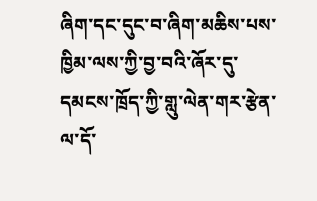ཞིག་དང་དུང་བ་ཞིག་མཆིས་པས་ཁྱིམ་ལས་ཀྱི་བྱ་བའི་ཞོར་དུ་དམངས་ཁྲོད་ཀྱི་གླུ་ལེན་གར་རྩེན་ལ་དོ་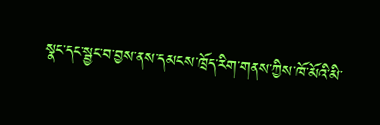སྣང་དང་སྦྱང་བ་བྱས་ནས་དམངས་ཁྲོད་རིག་གནས་ཀྱིས་ཁོ་མོའི་མི་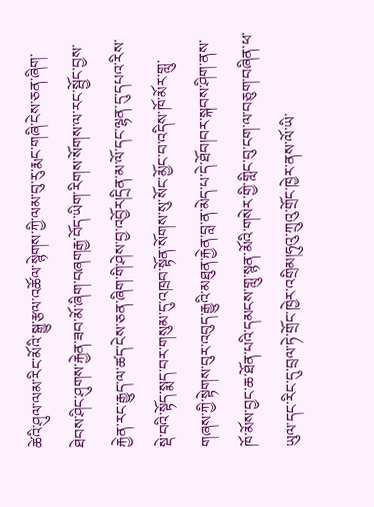ཚེའི་ཤུལ་ལམ་རིང་མོའི་སྒྱུ་རྩལ་འཚོལ་སྙེགས་ཀྱི་ལམ་བུ་རུ་རྨང་གཞི་ངེས་ཅན་ཞིག་ཐེབས་ཤིང་ཤུགས་རྐྱེན་ཟབ་མོ་ཞིག་བཞགརྒྱ་བོད་ཡིག་རིགས་སོགས་ལ་རང་སྦྱོང་བྱས་རྐྱེན་རང་རྒྱུད་ལ་ཚད་ངེས་ཅན་ཞིག་གི་ཤེས་བྱ་འབྱོར།དྲིན་མ་ལོ་དང་ལྷན་དུ་དཔའ་རིས་སྡེ་བའི་སྟོད་སྨད་བར་གསུམ་དུ་འཁྲབ་སྟོན་སོགས་སུ་སོང་མྱོང་བ་འདིས་ཁོ་མོར་གླུ་གཞས་ཀྱི་སྟེགས་བུར་འབུད་རྒྱུའི་མཐུན་རྐྱེན་བླ་ན་མེད་པ་དེ་ཐོབ།བར་སྐབས་ཤིག་ནས་ཁོ་མོས་བྱང་ཆ་ཐོན་པའི་དམངས་གླུ་སྙན་མོའི་གསེར་གྱི་གླིང་བུ་ངག་ལ་བཅུག་བཞིན་ཕ་ཡུལ་དང་རིང་དུ་བྲལ་ཏེ་གྲོང་ཁྱེར་འགྲིམ།ཧུའུ་ཀྲུའུ་གྲོང་ཁྱེར་ནས་ལོ་ཡི་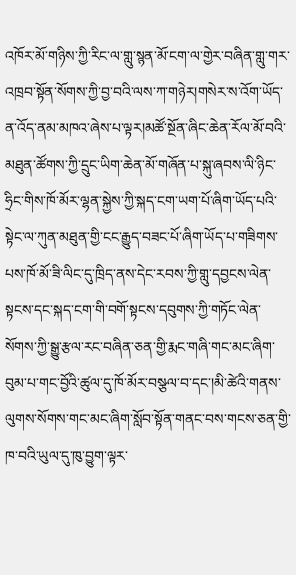འཁོར་མོ་གཉིས་ཀྱི་རིང་ལ་གླུ་སྙན་མོ་ངག་ལ་གྱེར་བཞིན་གླུ་གར་འཁྲབ་སྟོན་སོགས་ཀྱི་བྱ་བའི་ལས་ཀ་གཉེར།གསེར་ས་འོག་ཡོད་ན་འོད་ནམ་མཁའ་ཞེས་པ་ལྟར།མཚོ་སྔོན་ཞིང་ཆེན་རོལ་མོ་བའི་མཐུན་ཚོགས་ཀྱི་དྲུང་ཡིག་ཆེན་མོ་གཞོན་པ་སྐུ་ཞབས་ལི་ཉིང་ཧྲིང་གིས་ཁོ་མོར་ལྷན་སྐྱེས་ཀྱི་སྐད་ངག་ཡག་པོ་ཞིག་ཡོད་པའི་སྟེང་ལ་ཀུན་མཐུན་གྱི་ངང་རྒྱུད་བཟང་པོ་ཞིག་ཡོད་པ་གཟིགས་པས་ཁོ་མོ་ཟི་ལིང་དུ་ཁྲིད་ནས་དེང་རབས་ཀྱི་གླུ་དབྱངས་ལེན་སྟངས་དང་སྐད་ངག་གི་བགོ་སྟངས་དབུགས་ཀྱི་གཏོང་ལེན་སོགས་ཀྱི་སྒྱུ་རྩལ་རང་བཞིན་ཅན་གྱི་རྨང་གཞི་གང་མང་ཞིག་བུམ་པ་གང་བྱོའི་ཚུལ་དུ་ཁོ་མོར་བསྩལ་བ་དང་།མི་ཚེའི་གནས་ལུགས་སོགས་གང་མང་ཞིག་སློབ་སྟོན་གནང་བས་གངས་ཅན་གྱི་ཁ་བའི་ཡུལ་དུ་ཁུ་བྱུག་ལྟར་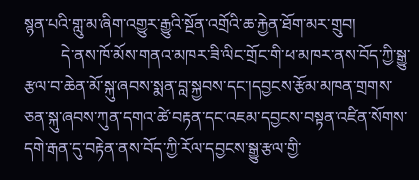སྙན་པའི་གླུ་མ་ཞིག་འགྱུར་རྒྱུའི་སྔོན་འགྲོའི་ཆ་རྐྱེན་ཐོག་མར་གྲུབ།
         དེ་ནས་ཁོ་མོས་གནའ་མཁར་ཟི་ལིང་གྲོང་གི་ཕ་མཁར་ནས་བོད་ཀྱི་སྒྱུ་རྩལ་བ་ཆེན་མོ་སྐུ་ཞབས་སྨན་བླ་སྐྱབས་དང་།དབྱངས་རྩོམ་མཁན་གྲགས་ཅན་སྐུ་ཞབས་ཀུན་དགའ་ཚེ་བརྟན་དང་འཇམ་དབྱངས་བསྟན་འཛིན་སོགས་དགེ་རྒན་དུ་བརྟེན་ནས་བོད་ཀྱི་རོལ་དབྱངས་སྒྱུ་རྩལ་གྱི་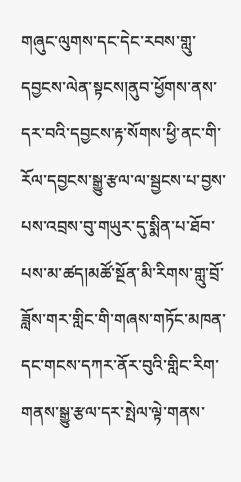གཞུང་ལུགས་དང་དེང་རབས་གླུ་དབྱངས་ལེན་སྟངས།ནུབ་ཕྱོགས་ནས་དར་བའི་དབྱངས་རྟ་སོགས་ཕྱི་ནང་གི་རོལ་དབྱངས་སྒྱུ་རྩལ་ལ་སྦྱངས་པ་བྱས་པས་འབྲས་བུ་གཡུར་དུ་སྨིན་པ་ཐོབ་པས་མ་ཚད།མཚོ་སྔོན་མི་རིགས་གླུ་བྲོ་ཟློས་གར་གླིང་གི་གཞས་གཏོང་མཁན་དང་གངས་དཀར་ནོར་བུའི་གླིང་རིག་གནས་སྒྱུ་རྩལ་དར་སྤེལ་ལྟེ་གནས་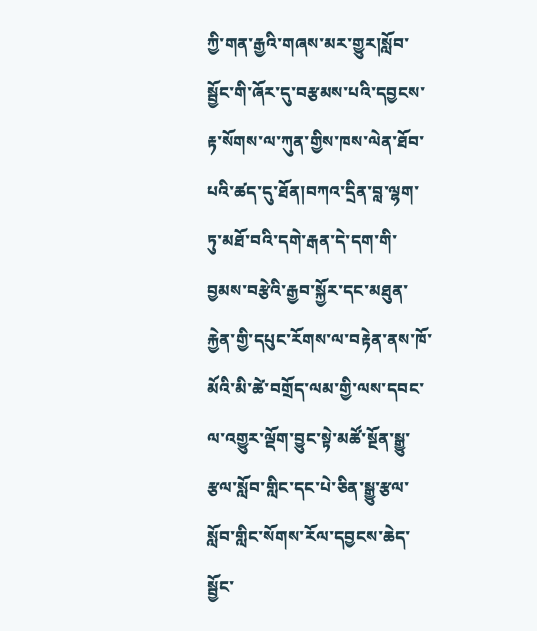ཀྱི་གན་རྒྱའི་གཞས་མར་གྱུར།སློབ་སྦྱོང་གི་ཞོར་དུ་བརྩམས་པའི་དབྱངས་རྟ་སོགས་ལ་ཀུན་གྱིས་ཁས་ལེན་ཐོབ་པའི་ཚད་དུ་ཐོན།བཀའ་དྲིན་བླ་ལྷག་ཏུ་མཐོ་བའི་དགེ་རྒན་དེ་དག་གི་བྱམས་བརྩེའི་རྒྱབ་སྐྱོར་དང་མཐུན་རྐྱེན་གྱི་དཔུང་རོགས་ལ་བརྟེན་ནས་ཁོ་མོའི་མི་ཚེ་བགྲོད་ལམ་གྱི་ལས་དབང་ལ་འགྱུར་ལྡོག་བྱུང་སྟེ་མཚོ་སྔོན་སྒྱུ་རྩལ་སློབ་གླིང་དང་པེ་ཅིན་སྒྱུ་རྩལ་སློབ་གླིང་སོགས་རོལ་དབྱངས་ཆེད་སྦྱོང་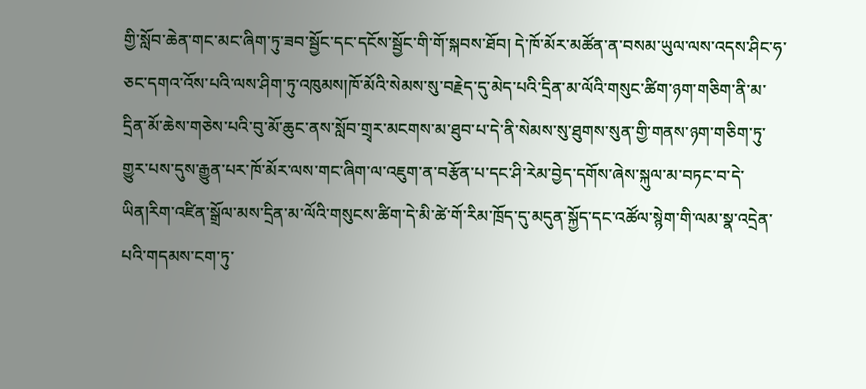གྱི་སློབ་ཆེན་གང་མང་ཞིག་ཏུ་ཟབ་སྦྱོང་དང་དངོས་སྦྱོང་གི་གོ་སྐབས་ཐོབ། དེ་ཁོ་མོར་མཚོན་ན་བསམ་ཡུལ་ལས་འདས་ཤིང་ཧ་ཅང་དགའ་འོས་པའི་ལས་ཤིག་ཏུ་འཁུམས།ཁོ་མོའི་སེམས་སུ་བརྗེད་དུ་མེད་པའི་དྲིན་མ་ལོའི་གསུང་ཚིག་ཉག་གཅིག་ནི་མ་དྲིན་མོ་ཆེས་གཅེས་པའི་བུ་མོ་ཆུང་ནས་སློབ་གྲྭར་མངགས་མ་ཐུབ་པ་དེ་ནི་སེམས་སུ་ཐུགས་སུན་གྱི་གནས་ཉག་གཅིག་ཏུ་གྱུར་པས་དུས་རྒྱུན་པར་ཁོ་མོར་ལས་གང་ཞིག་ལ་འཇུག་ན་བརྩོན་པ་དང་ཤི་རེམ་བྱེད་དགོས་ཞེས་སྐུལ་མ་བཏང་བ་དེ་ཡིན།རིག་འཛིན་སྒྲོལ་མས་དྲིན་མ་ལོའི་གསུངས་ཚིག་དེ་མི་ཚེ་གོ་རིམ་ཁྲོད་དུ་མདུན་སྐྱོད་དང་འཚོལ་སྙེག་གི་ལམ་སྣ་འདྲེན་པའི་གདམས་ངག་ཏུ་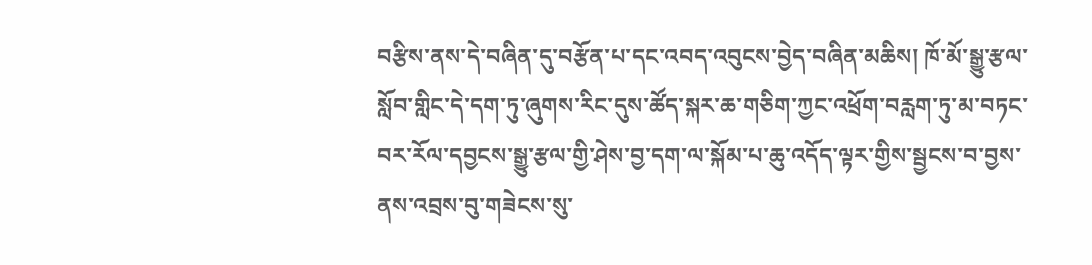བརྩིས་ནས་དེ་བཞིན་དུ་བརྩོན་པ་དང་འབད་འབུངས་བྱེད་བཞིན་མཆིས། ཁོ་མོ་སྒྱུ་རྩལ་སློབ་གླིང་དེ་དག་ཏུ་ཞུགས་རིང་དུས་ཚོད་སྐར་ཆ་གཅིག་ཀྱང་འཕྲོག་བརླག་ཏུ་མ་བཏང་བར་རོལ་དབྱངས་སྒྱུ་རྩལ་གྱི་ཤེས་བྱ་དག་ལ་སྐོམ་པ་ཆུ་འདོད་ལྟར་གྱིས་སྦྱངས་བ་བྱས་ནས་འབྲས་བུ་གཟེངས་སུ་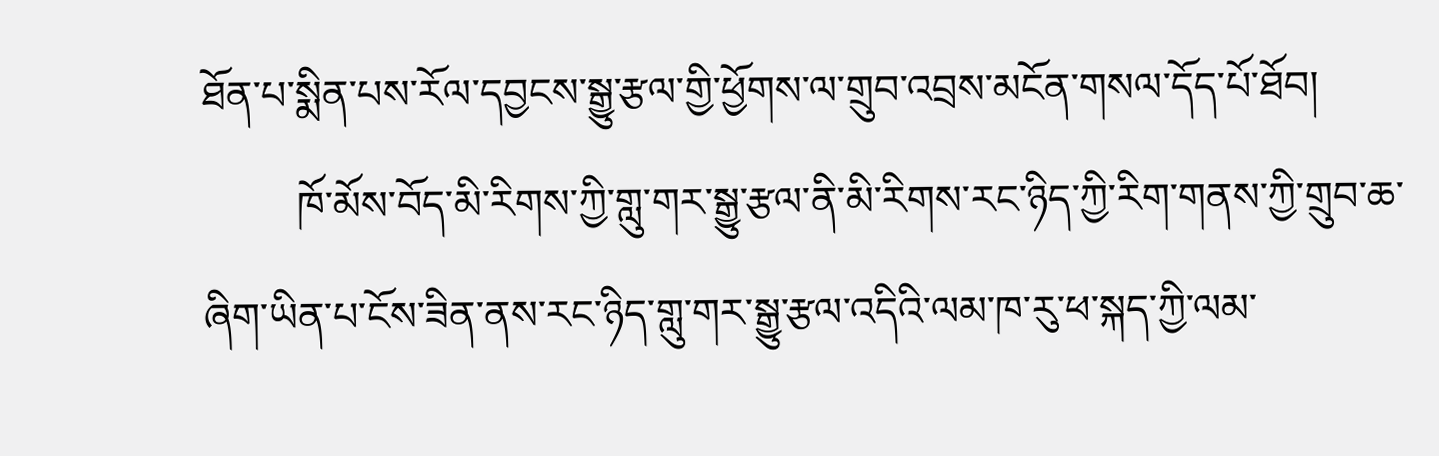ཐོན་པ་སྨིན་པས་རོལ་དབྱངས་སྒྱུ་རྩལ་གྱི་ཕྱོགས་ལ་གྲུབ་འབྲས་མངོན་གསལ་དོད་པོ་ཐོབ།
         ཁོ་མོས་བོད་མི་རིགས་ཀྱི་གླུ་གར་སྒྱུ་རྩལ་ནི་མི་རིགས་རང་ཉིད་ཀྱི་རིག་གནས་ཀྱི་གྲུབ་ཆ་ཞིག་ཡིན་པ་ངོས་ཟིན་ནས་རང་ཉིད་གླུ་གར་སྒྱུ་རྩལ་འདིའི་ལམ་ཁ་རུ་ཕ་སྐད་ཀྱི་ལམ་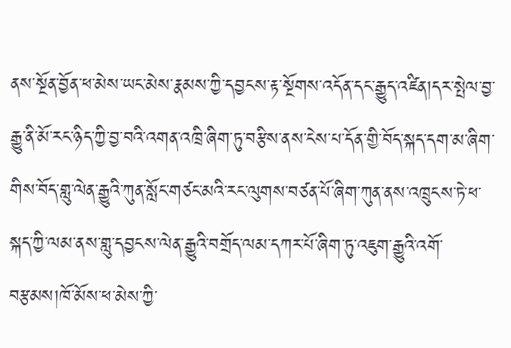ནས་སྔོན་བྱོན་ཕ་མེས་ཡང་མེས་རྣམས་ཀྱི་དབྱངས་རྟ་སྔོགས་འདོན་དང་རྒྱུད་འཛིན།དར་སྤེལ་བྱ་རྒྱུ་ནི་མོ་རང་ཉིད་ཀྱི་བྱ་བའི་འགན་འཁྲི་ཞིག་ཏུ་བརྩིས་ནས་ངེས་པ་དོན་གྱི་བོད་སྐད་དག་མ་ཞིག་གིས་བོད་གླུ་ལེན་རྒྱུའི་ཀུན་སློང་གཙང་མའི་རང་ལུགས་བཙན་པོ་ཞིག་ཀུན་ནས་འཁྲུངས་ཏེ་ཕ་སྐད་ཀྱི་ལམ་ནས་གླུ་དབྱངས་ལེན་རྒྱུའི་བགྲོད་ལམ་དཀར་པོ་ཞིག་ཏུ་འཇུག་རྒྱུའི་འགོ་བརྩམས།ཁོ་མོས་ཕ་མེས་ཀྱི་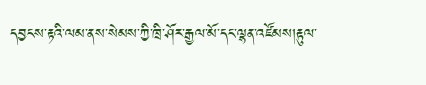དབྱངས་རྟའི་ལམ་ནས་སེམས་ཀྱི་ཁྲི་ཤོར་རྒྱལ་མོ་དང་ལྷན་འཛོམས།རྟུལ་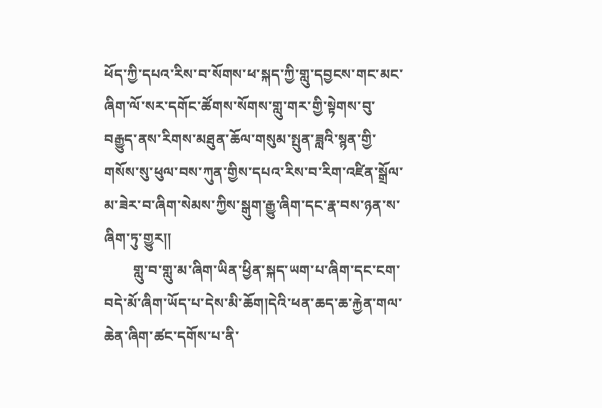ཕོད་ཀྱི་དཔའ་རིས་བ་སོགས་ཕ་སྐད་ཀྱི་གླུ་དབྱངས་གང་མང་ཞིག་ལོ་སར་དགོང་ཚོགས་སོགས་གླུ་གར་གྱི་སྟེགས་བུ་བརྒྱུད་ནས་རིགས་མཐུན་ཆོལ་གསུམ་སྤུན་ཟླའི་སྙན་གྱི་གསོས་སུ་ཕུལ་བས་ཀུན་གྱིས་དཔའ་རིས་བ་རིག་འཛིན་སྒྲོལ་མ་ཟེར་བ་ཞིག་སེམས་ཀྱིས་སྒུག་རྒྱུ་ཞིག་དང་རྣ་བས་ཉན་ས་ཞིག་ཏུ་གྱུར།།
        གླུ་བ་གླུ་མ་ཞིག་ཡིན་ཕྱིན་སྐད་ཡག་པ་ཞིག་དང་ངག་བདེ་མོ་ཞིག་ཡོད་པ་དེས་མི་ཆོག།དེའི་ཕན་ཆད་ཆ་རྐྱེན་གལ་ཆེན་ཞིག་ཚང་དགོས་པ་ནི་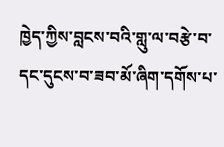ཁྱེད་ཀྱིས་བླངས་བའི་གླུ་ལ་བརྩེ་བ་དང་དུངས་བ་ཟབ་མོ་ཞིག་དགོས་པ་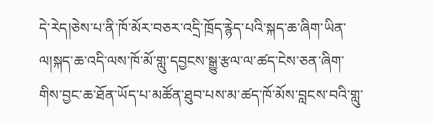དེ་རེད།ཅེས་པ་ནི་ཁོ་མོར་བཅར་འདྲི་ཁྲོད་རྙེད་པའི་སྐད་ཆ་ཞིག་ཡིན་ལ།སྐད་ཆ་འདི་ལས་ཁོ་མོ་གླུ་དབྱངས་སྒྱུ་རྩལ་ལ་ཚད་ངེས་ཅན་ཞིག་གིས་བྱང་ཆ་ཐོན་ཡོད་པ་མཚོན་ཐུབ་པས་མ་ཚད་ཁོ་མོས་བླངས་བའི་གླུ་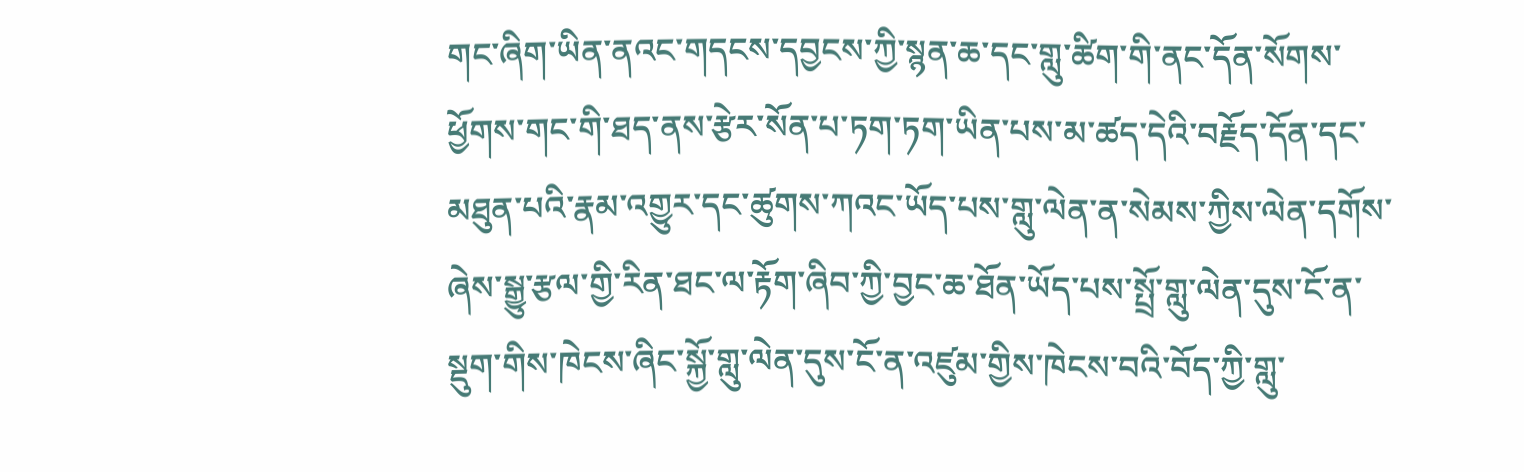གང་ཞིག་ཡིན་ནའང་གདངས་དབྱངས་ཀྱི་སྙན་ཆ་དང་གླུ་ཚིག་གི་ནང་དོན་སོགས་ཕྱོགས་གང་གི་ཐད་ནས་རྩེར་སོན་པ་ཏག་ཏག་ཡིན་པས་མ་ཚད་དེའི་བརྗོད་དོན་དང་མཐུན་པའི་རྣམ་འགྱུར་དང་ཚུགས་ཀའང་ཡོད་པས་གླུ་ལེན་ན་སེམས་ཀྱིས་ལེན་དགོས་ཞེས་སྒྱུ་རྩལ་གྱི་རིན་ཐང་ལ་རྟོག་ཞིབ་ཀྱི་བྱང་ཆ་ཐོན་ཡོད་པས་སྤྲོ་གླུ་ལེན་དུས་ངོ་ན་སྡུག་གིས་ཁེངས་ཞིང་སྐྱོ་གླུ་ལེན་དུས་ངོ་ན་འཛུམ་གྱིས་ཁེངས་བའི་བོད་ཀྱི་གླུ་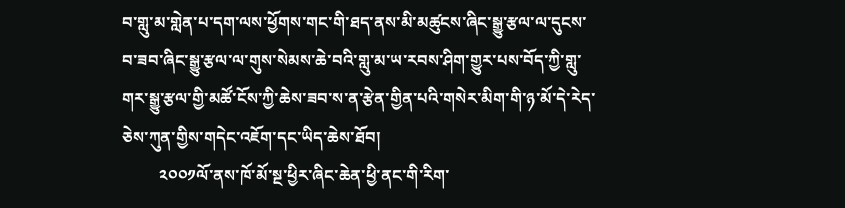བ་གླུ་མ་གླེན་པ་དག་ལས་ཕྱོགས་གང་གི་ཐད་ནས་མི་མཚུངས་ཞིང་སྒྱུ་རྩལ་ལ་དུངས་བ་ཟབ་ཞིང་སྒྱུ་རྩལ་ལ་གུས་སེམས་ཆེ་བའི་གླུ་མ་ཡ་རབས་ཤིག་གྱུར་པས་བོད་ཀྱི་གླུ་གར་སྒྱུ་རྩལ་གྱི་མཚོ་ངོས་ཀྱི་ཆེས་ཟབ་ས་ན་རྩེན་གྱིན་པའི་གསེར་མིག་གི་ཉ་མོ་དེ་རེད་ཅེས་ཀུན་གྱིས་གདེང་འཇོག་དང་ཡིད་ཆེས་ཐོབ།
         ༢༠༠༡ལོ་ནས་ཁོ་མོ་སྔ་ཕྱིར་ཞིང་ཆེན་ཕྱི་ནང་གི་རིག་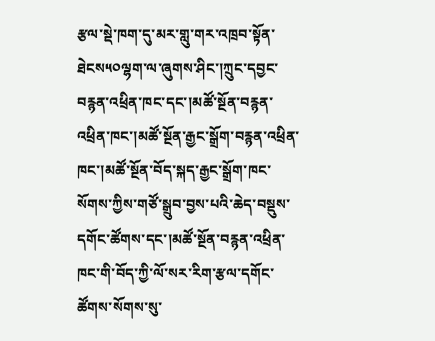རྩལ་སྡེ་ཁག་དུ་མར་གླུ་གར་འཁྲབ་སྟོན་ཐེངས༥༠ལྷག་ལ་ཞུགས་ཤིང་།ཀྲུང་དབྱང་བརྙན་འཕྲིན་ཁང་དང་།མཚོ་སྔོན་བརྙན་འཕྲིན་ཁང་།མཚོ་སྔོན་རྒྱང་སྒྲོག་བརྙན་འཕྲིན་ཁང་།མཚོ་སྔོན་བོད་སྐད་རྒྱང་སྒྲོག་ཁང་སོགས་ཀྱིས་གཙོ་སྒྲུབ་བྱས་པའི་ཆེད་བསྡུས་དགོང་ཚོགས་དང་།མཚོ་སྔོན་བརྙན་འཕྲིན་ཁང་གི་བོད་ཀྱི་ལོ་སར་རིག་རྩལ་དགོང་ཚོགས་སོགས་སུ་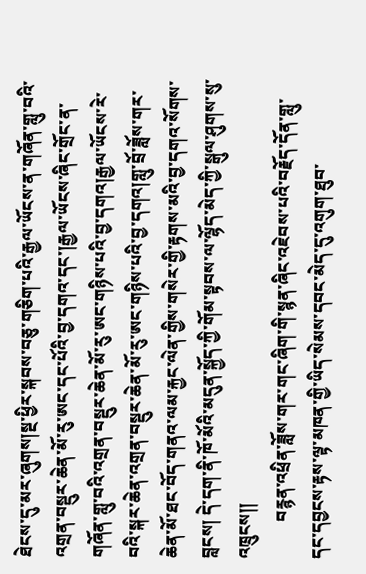ཐེངས་དུ་མར་ཞུགས།སྔ་ཕྱིར་སྐབས་བཅུ་གཅིག་པའི་རྒྱལ་ཡོངས་ན་གཞོན་གླུ་བའི་འགྲན་བསྡུར་ཆེན་མོ་རུ་ཨང་དང་པོའི་བྱ་དགའ་དང་།རྒྱལ་ཡོངས་ཞིང་གྲོང་ན་གཞོན་གླུ་བའི་འགྲན་བསྡུར་ཆེན་མོ་རུ་ཨང་གཉིས་པའི་བྱ་དགའ།རྒྱལ་ཡོངས་རེ་བའི་སྐར་ཆེན་འགྲན་བསྡུར་ཆེན་མོ་རུ་ཨང་གཉིས་པའི་བྱ་དགའ།གླུ་བྲོ་ཟློས་གར་ཆེན་མོ་ཐང་བོད་གནའ་ལམ་རྐྱང་ལེན་གྱིས་གསེར་གྱི་རྟགས་མའི་བྱ་དགའ་སོགས་བླངས། དེ་དག་ནི་ཁོ་མོའི་མདུན་སྐྱོད་ཀྱི་གོམ་སྟབས་ལ་ལྷོད་མེད་ཀྱི་སྒུལ་ཤུགས་སུ་འཁྲུངས།།
         བརྙན་འཕྲིན་ཟློས་གར་གང་ཞིག་གི་སྙན་ཞིང་འཇེབས་པའི་བརྗོད་དོན་གླུ་དང་དབྱངས་རྟས་ལྟ་མཁན་གྱི་ཡིད་སེམས་དབང་མེད་དུ་འགུག་ཐུབ་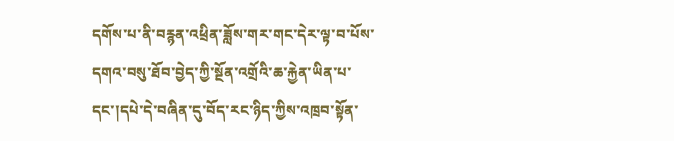དགོས་པ་ནི་བརྙན་འཕྲིན་ཟློས་གར་གང་དེར་ལྟ་བ་པོས་དགའ་བསུ་ཐོབ་བྱེད་ཀྱི་སྔོན་འགྲོའི་ཆ་རྐྱེན་ཡིན་པ་དང་།དཔེ་དེ་བཞིན་དུ་བོད་རང་ཉིད་ཀྱིས་འཁྲབ་སྟོན་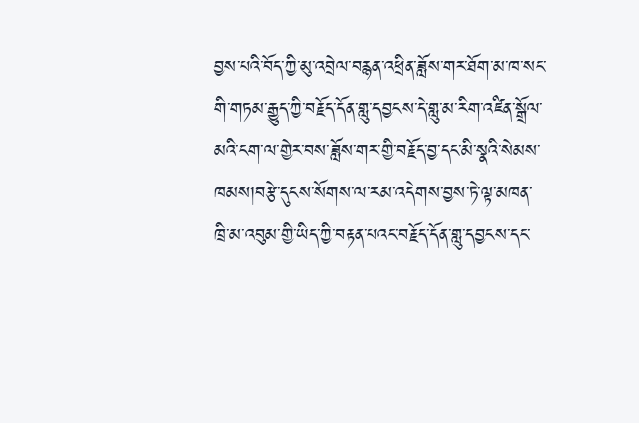བྱས་པའི་བོད་ཀྱི་མུ་འབྲེལ་བརྙན་འཕྲིན་ཟློས་གར་ཐོག་མ་ཁ་སང་གི་གཏམ་རྒྱུད་ཀྱི་བརྗོད་དོན་གླུ་དབྱངས་དེ་གླུ་མ་རིག་འཛིན་སྒྲོལ་མའི་ངག་ལ་གྱེར་བས་ཟློས་གར་གྱི་བརྗོད་བྱ་དང་མི་སྣའི་སེམས་ཁམས།བརྩེ་དུངས་སོགས་ལ་རམ་འདེགས་བྱས་ཏེ་ལྟ་མཁན་ཁྲི་མ་འབུམ་གྱི་ཡིད་ཀྱི་བརྟན་པའང་བརྗོད་དོན་གླུ་དབྱངས་དང་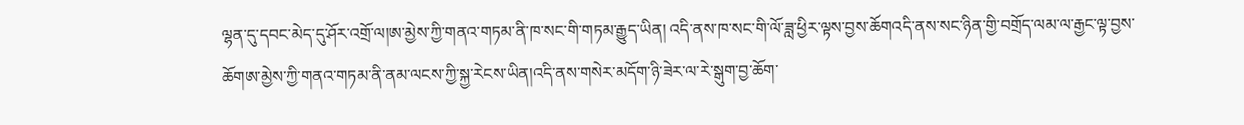ལྷན་དུ་དབང་མེད་དུ་ཤོར་འགྲོ་ལ།ཨ་མྱེས་ཀྱི་གནའ་གཏམ་ནི་ཁ་སང་གི་གཏམ་རྒྱུད་ཡིན། འདི་ནས་ཁ་སང་གི་ལོ་ཟླ་ཕྱིར་ལྟས་བྱས་ཆོགའདི་ནས་སང་ཉིན་གྱི་བགྲོད་ལམ་ལ་རྒྱང་ལྟ་བྱས་ཆོགཨ་མྱེས་ཀྱི་གནའ་གཏམ་ནི་ནམ་ལངས་ཀྱི་སྐྱ་རེངས་ཡིན།འདི་ནས་གསེར་མདོག་ཉི་ཟེར་ལ་རེ་སྒུག་བྱ་ཆོག་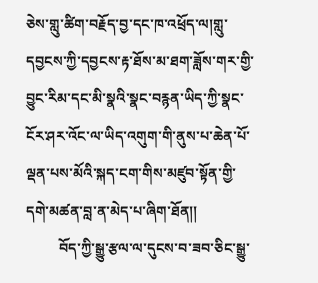ཅེས་གླུ་ཚིག་བརྗོད་བྱ་དང་ཁ་འཕྲོད་ལ།གླུ་དབྱངས་ཀྱི་དབྱངས་རྟ་ཐོས་མ་ཐག་ཟློས་གར་གྱི་བྱུང་རིམ་དང་མི་སྣའི་སྣང་བརྙན་ཡིད་ཀྱི་སྣང་ངོར་ཤར་འོང་ལ་ཡིད་འགུག་གི་ནུས་པ་ཆེན་པོ་ལྡན་པས་མོའི་སྐད་ངག་གིས་མཛུབ་སྟོན་གྱི་དགེ་མཚན་བླ་ན་མེད་པ་ཞིག་ཐོན།།
         བོད་ཀྱི་སྒྱུ་རྩལ་ལ་དུངས་བ་ཟབ་ཅིང་སྒྱུ་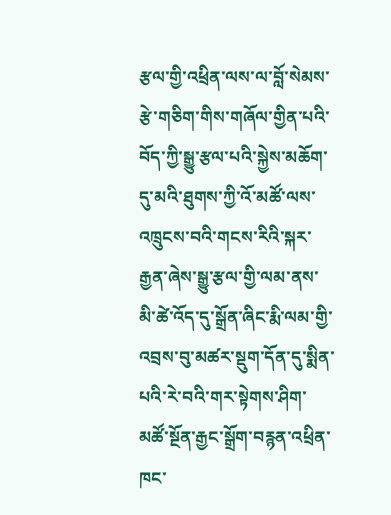རྩལ་གྱི་འཕྲིན་ལས་ལ་བློ་སེམས་རྩེ་གཅིག་གིས་གཞོལ་གྱིན་པའི་བོད་ཀྱི་སྒྱུ་རྩལ་པའི་སྐྱེས་མཆོག་དུ་མའི་ཐུགས་ཀྱི་འོ་མཚོ་ལས་འཁྲུངས་བའི་གངས་རིའི་སྐར་རྒྱན་ཞེས་སྒྱུ་རྩལ་གྱི་ལམ་ནས་མི་ཚེ་འོད་དུ་སྒྲོན་ཞིང་རྨི་ལམ་གྱི་འབྲས་བུ་མཚར་སྡུག་དོན་དུ་སྨིན་པའི་རེ་བའི་གར་སྟེགས་ཤིག་མཚོ་སྔོན་རྒྱང་སྒྲོག་བརྙན་འཕྲིན་ཁང་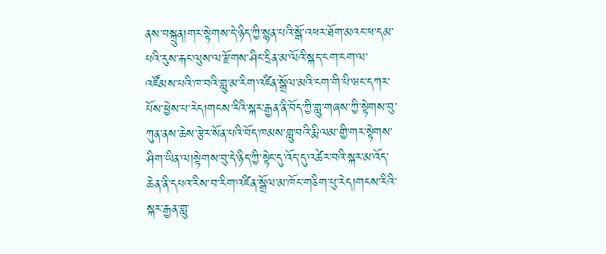ནས་བསྐྲུན།གར་སྟེགས་དེ་ཉིད་ཀྱི་སྙན་པའི་སྒོ་འཕར་ཐོག་མའང་ཕ་དམ་པའི་རུས་རྐང་ལུས་ལ་རྫོགས་ཤིང་དྲིན་མ་ལོའི་སྐད་ངག་ངག་ལ་འཛོམས་པའི་ཁ་བའི་གླུ་མ་རིག་འཛིན་སྒྲོལ་མའི་ངག་གི་པི་ཝང་དཀར་པོས་ཕྱེས་པ་རེད།གངས་རིའི་སྐར་རྒྱན་ནི་བོད་ཀྱི་གླུ་གཞས་ཀྱི་སྟེགས་བུ་ཀུན་ནས་ཆེས་རྩེར་སོན་པའི་བོད་ཁམས་གླུ་བའི་རྨི་ལམ་གྱི་གར་སྟེགས་ཤིག་ཡིན་ལ།སྟེགས་བུ་དེ་ཉིད་ཀྱི་སྟེང་དུ་འོད་དུ་འཚེར་བའི་སྐར་མ་འོད་ཆེན་ནི་དཔའ་རིས་བ་རིག་འཛིན་སྒྲོལ་མ་ཁོང་གཅིག་པུ་རེད།གངས་རིའི་སྐར་རྒྱན་གླུ་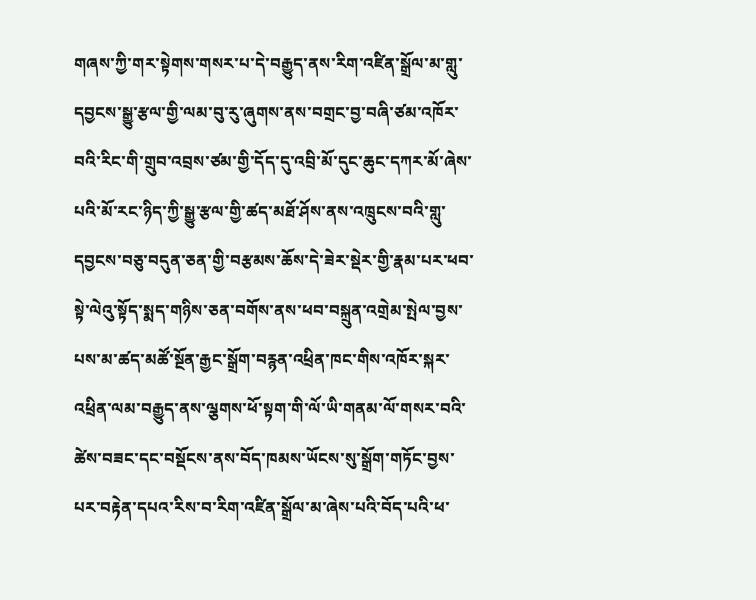གཞས་ཀྱི་གར་སྟེགས་གསར་པ་དེ་བརྒྱུད་ནས་རིག་འཛིན་སྒྲོལ་མ་གླུ་དབྱངས་སྒྱུ་རྩལ་གྱི་ལམ་བུ་རུ་ཞུགས་ནས་བགྲང་བྱ་བཞི་ཙམ་འཁོར་བའི་རིང་གི་གྲུབ་འབྲས་ཙམ་གྱི་དོད་དུ་འབྲི་མོ་དུང་ཆུང་དཀར་མོ་ཞེས་པའི་མོ་རང་ཉིད་ཀྱི་སྒྱུ་རྩལ་གྱི་ཚད་མཐོ་ཤོས་ནས་འཁྲུངས་བའི་གླུ་དབྱངས་བཅུ་བདུན་ཅན་གྱི་བརྩམས་ཆོས་དེ་ཟེར་སྡེར་གྱི་རྣམ་པར་ཕབ་སྟེ་ལེའུ་སྟོད་སྨད་གཉིས་ཅན་བགོས་ནས་ཕབ་བསྐྲུན་འགྲེམ་སྤེལ་བྱས་པས་མ་ཚད་མཚོ་སྔོན་རྒྱང་སྒྲོག་བརྙན་འཕྲིན་ཁང་གིས་འཁོར་སྐར་འཕྲིན་ལམ་བརྒྱུད་ནས་ལྕགས་ཕོ་སྟག་གི་ལོ་ཡི་གནམ་ལོ་གསར་བའི་ཚེས་བཟང་དང་བསྡོངས་ནས་བོད་ཁམས་ཡོངས་སུ་སྒྲོག་གཏོང་བྱས་པར་བརྟེན་དཔའ་རིས་བ་རིག་འཛིན་སྒྲོལ་མ་ཞེས་པའི་བོད་པའི་ཕ་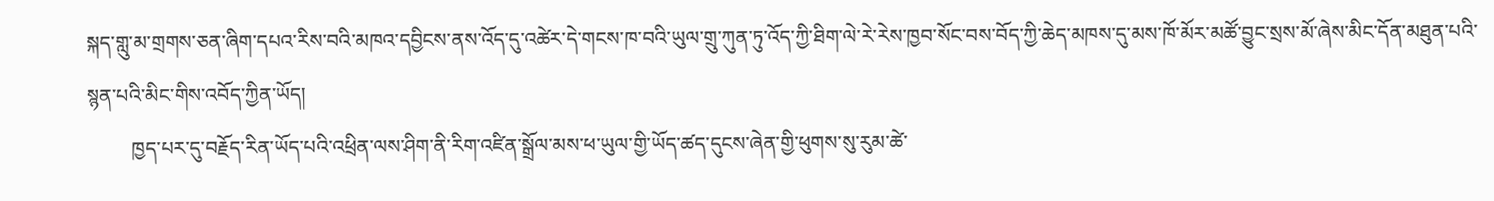སྐད་གླུ་མ་གྲགས་ཅན་ཞིག་དཔའ་རིས་བའི་མཁའ་དབྱིངས་ནས་འོད་དུ་འཚེར་དེ་གངས་ཁ་བའི་ཡུལ་གྲུ་ཀུན་ཏུ་འོད་ཀྱི་ཐིག་ལེ་རེ་རེས་ཁྱབ་སོང་བས་བོད་ཀྱི་ཆེད་མཁས་དུ་མས་ཁོ་མོར་མཚོ་བྱུང་སྲས་མོ་ཞེས་མིང་དོན་མཐུན་པའི་སྙན་པའི་མིང་གིས་འབོད་ཀྱིན་ཡོད།
         ཁྱད་པར་དུ་བརྗོད་རིན་ཡོད་པའི་འཕྲིན་ལས་ཤིག་ནི་རིག་འཛིན་སྒྲོལ་མས་ཕ་ཡུལ་གྱི་ཡོད་ཚད་དུངས་ཞེན་གྱི་ཕུགས་སུ་རུམ་ཚེ་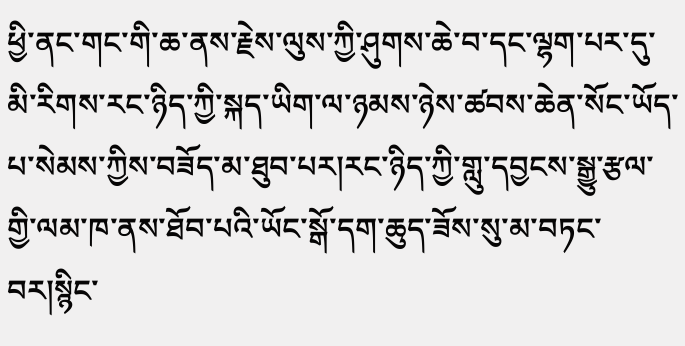ཕྱི་ནང་གང་གི་ཆ་ནས་རྗེས་ལུས་ཀྱི་ཤུགས་ཆེ་བ་དང་ལྷག་པར་དུ་མི་རིགས་རང་ཉིད་ཀྱི་སྐད་ཡིག་ལ་ཉམས་ཉེས་ཚབས་ཆེན་སོང་ཡོད་པ་སེམས་ཀྱིས་བཟོད་མ་ཐུབ་པར།རང་ཉིད་ཀྱི་གླུ་དབྱངས་སྒྱུ་རྩལ་གྱི་ལམ་ཁ་ནས་ཐོབ་པའི་ཡོང་སྒོ་དག་ཆུད་ཟོས་སུ་མ་བཏང་བར།སྙིང་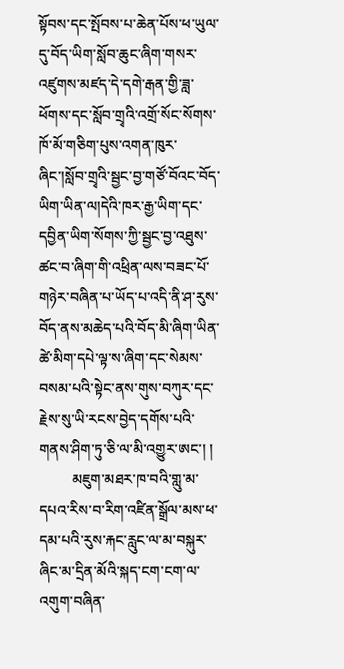སྟོབས་དང་སྤོབས་པ་ཆེན་པོས་ཕ་ཡུལ་དུ་བོད་ཡིག་སློབ་ཆུང་ཞིག་གསར་འཛུགས་མཛད་དེ་དགེ་རྒན་གྱི་ཟླ་ཕོགས་དང་སློབ་གྲྭའི་འགྲོ་སོང་སོགས་ཁོ་མོ་གཅིག་པུས་འགན་ཁུར་ཞིང་།སློབ་གྲྭའི་སྦྱང་བྱ་གཙོ་བོའང་བོད་ཡིག་ཡིན་ལ།དེའི་ཁར་རྒྱ་ཡིག་དང་དབྱིན་ཡིག་སོགས་ཀྱི་སྦྱང་བྱ་འཐུས་ཚང་བ་ཞིག་གི་འཕྲིན་ལས་བཟང་པོ་གཉེར་བཞིན་པ་ཡོད་པ་འདི་ནི་ཤ་རུས་བོད་ནས་མཆེད་པའི་བོད་མི་ཞིག་ཡིན་ཚེ་མིག་དཔེ་ལྟ་ས་ཞིག་དང་སེམས་བསམ་པའི་སྟེང་ནས་གུས་བཀུར་དང་རྗེས་སུ་ཡི་རངས་བྱེད་དགོས་པའི་གནས་ཤིག་ཏུ་ཅི་ལ་མི་འགྱུར་ཨང་། །
         མཇུག་མཐར་ཁ་བའི་གླུ་མ་དཔའ་རིས་བ་རིག་འཛིན་སྒྲོལ་མས་ཕ་དམ་པའི་རུས་རྐང་རླུང་ལ་མ་བསྐུར་ཞིང་མ་དྲིན་མོའི་སྐད་ངག་ངག་ལ་འགུག་བཞིན་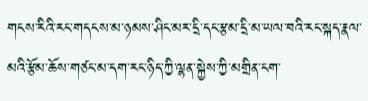གངས་རིའི་རང་གདངས་མ་ཉམས་ཤིང་མར་དྲི་དང་རྩམ་དྲི་མ་ཡལ་བའི་རང་སྐད་རྣལ་མའི་རྩོམ་ཆོས་གཙང་མ་དག་རང་ཉིད་ཀྱི་ལྷན་སྐྱེས་ཀྱི་མགྲིན་ངག་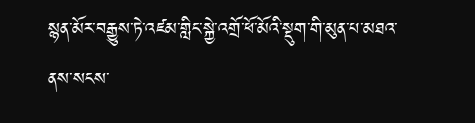སྙན་མོར་བརྒྱུས་ཏེ་འཛམ་གླིང་སྐྱེ་འགྲོ་ཕོ་མོའི་སྡུག་གི་མུན་པ་མཐའ་ནས་སངས་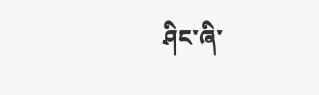ཤིང་ཞི་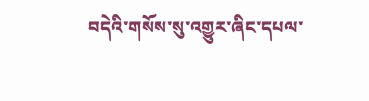བདེའི་གསོས་སུ་འགྱུར་ཞིང་དཔལ་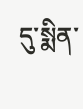དུ་སྨིན་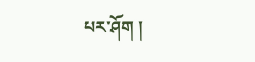པར་ཤོག །